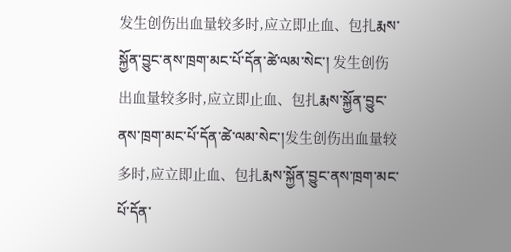发生创伤出血量较多时,应立即止血、包扎རྨས་སྐྱོན་བྱུང་ནས་ཁྲག་མང་པོ་དོན་ཚེ་ལམ་སེང་། 发生创伤出血量较多时,应立即止血、包扎རྨས་སྐྱོན་བྱུང་ནས་ཁྲག་མང་པོ་དོན་ཚེ་ལམ་སེང་།发生创伤出血量较多时,应立即止血、包扎རྨས་སྐྱོན་བྱུང་ནས་ཁྲག་མང་པོ་དོན་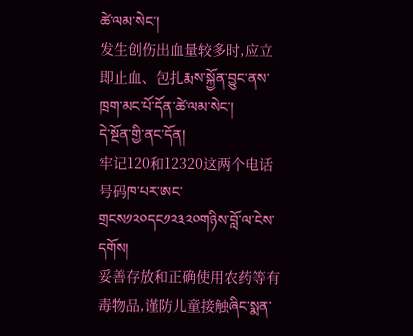ཚེ་ལམ་སེང་།
发生创伤出血量较多时,应立即止血、包扎རྨས་སྐྱོན་བྱུང་ནས་ཁྲག་མང་པོ་དོན་ཚེ་ལམ་སེང་།
དེ་སྔོན་གྱི་ནང་དོན།
牢记120和12320这两个电话号码ཁ་པར་ཨང་གྲངས༡༢༠དང༡༢༣༢༠གཉིས་བློ་ལ་ངེས་དགོས།
妥善存放和正确使用农药等有毒物品,谨防儿童接触ཞིང་སྨན་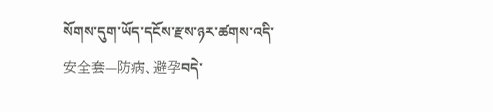སོགས་དུག་ཡོད་དངོས་རྫས་ཉར་ཚགས་འདི་
安全套—防病、避孕བདེ་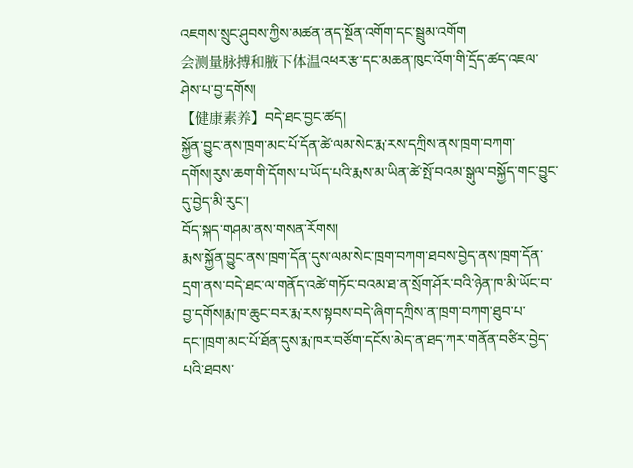འཇགས་སྲུང་ཤུབས་ཀྱིས་མཚན་ནད་སྔོན་འགོག་དང་སྦྲུམ་འགོག
会测量脉搏和腋下体温འཕར་རྩ་དང་མཆན་ཁུང་འོག་གི་དྲོད་ཚད་འཇལ་ཤེས་པ་བྱ་དགོས།
【健康素养】བདེ་ཐང་བྱང་ཚད།
སྐྱོན་བྱུང་ནས་ཁྲག་མང་པོ་དོན་ཚེ་ལམ་སེང་རྨ་རས་དཀྲིས་ནས་ཁྲག་བཀག་དགོས།རུས་ཆག་གི་དོགས་པ་ཡོད་པའི་རྨས་མ་ཡིན་ཚེ་སྤོ་བའམ་སྒུལ་བསྐྱོད་གང་བྱུང་དུ་བྱེད་མི་རུང་།
བོད་སྐད་གཤམ་ནས་གསན་རོགས།
རྨས་སྐྱོན་བྱུང་ནས་ཁྲག་དོན་དུས་ལམ་སེང་ཁྲག་བཀག་ཐབས་བྱེད་ནས་ཁྲག་དོན་དྲག་ནས་བདེ་ཐང་ལ་གནོད་འཚེ་གཏོང་བའམ་ཐ་ན་སྲོག་ཤོར་བའི་ཉེན་ཁ་མི་ཡོང་བ་བྱ་དགོས།རྨ་ཁ་ཆུང་བར་རྨ་རས་སྟབས་བདེ་ཞིག་དཀྲིས་ན་ཁྲག་བཀག་ཐུབ་པ་དང་།ཁྲག་མང་པོ་ཐོན་དུས་རྨ་ཁར་བཙོག་དངོས་མེད་ན་ཐད་ཀར་གནོན་བཙིར་བྱེད་པའི་ཐབས་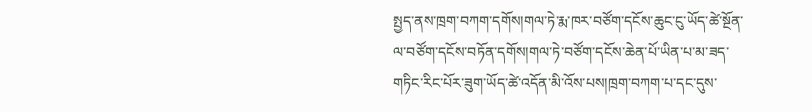སྤྱད་ནས་ཁྲག་བཀག་དགོས།གལ་ཏེ་རྨ་ཁར་བཙོག་དངོས་ཆུང་ངུ་ཡོད་ཚེ་སྔོན་ལ་བཙོག་དངོས་བཏོན་དགོས།གལ་ཏེ་བཙོག་དངོས་ཆེན་པོ་ཡིན་པ་མ་ཟད་གཏིང་རིང་པོར་ཟུག་ཡོད་ཚེ་འདོན་མི་འོས་པས།ཁྲག་བཀག་པ་དང་དུས་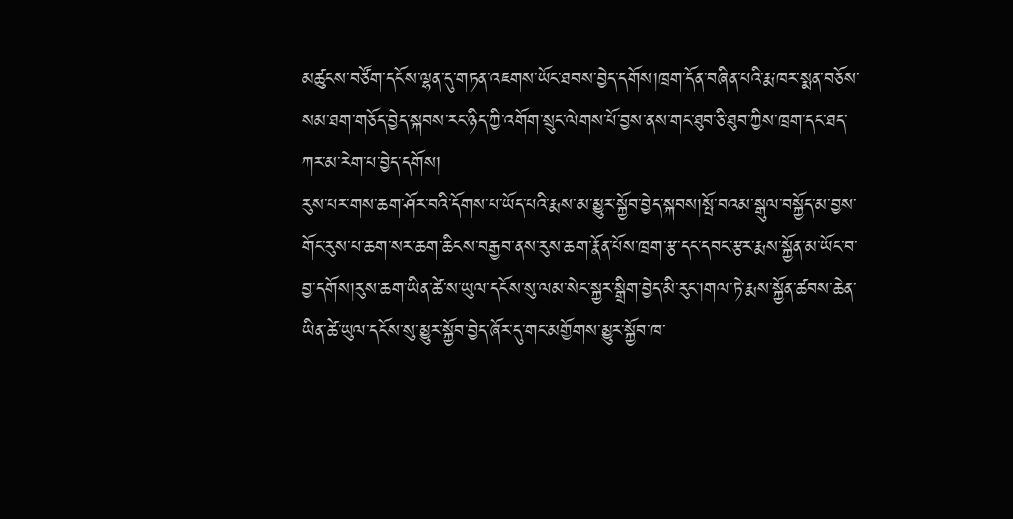མཚུངས་བཙོག་དངོས་ལྷན་དུ་གཏན་འཇགས་ཡོང་ཐབས་བྱེད་དགོས།ཁྲག་དོན་བཞིན་པའི་རྨ་ཁར་སྨན་བཅོས་སམ་ཐག་གཅོད་བྱེད་སྐབས་རང་ཉིད་ཀྱི་འགོག་སྲུང་ལེགས་པོ་བྱས་ནས་གང་ཐུབ་ཅི་ཐུབ་ཀྱིས་ཁྲག་དང་ཐད་ཀར་མ་རེག་པ་བྱེད་དགོས།
རུས་པར་གས་ཆག་ཤོར་བའི་དོགས་པ་ཡོད་པའི་རྨས་མ་མྱུར་སྐྱོབ་བྱེད་སྐབས།སྤོ་བའམ་སྒུལ་བསྐྱོད་མ་བྱས་གོང་རུས་པ་ཆག་སར་ཆག་ཆིངས་བརྒྱབ་ནས་རུས་ཆག་རྣོན་པོས་ཁྲག་རྩ་དང་དབང་རྩར་རྨས་སྐྱོན་མ་ཡོང་བ་བྱ་དགོས།རུས་ཆག་ཡིན་ཚེ་ས་ཡུལ་དངོས་སུ་ལམ་སེང་སྐྱར་སྒྲིག་བྱེད་མི་རུང་།གལ་ཏེ་རྨས་སྐྱོན་ཚབས་ཆེན་ཡིན་ཚེ་ཡུལ་དངོས་སུ་མྱུར་སྐྱོབ་བྱེད་ཞོར་དུ་གང་མགྱོགས་མྱུར་སྐྱོབ་ཁ་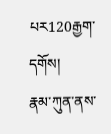པར120རྒྱག་དགོས།
རྣམ་ཀུན་ནས་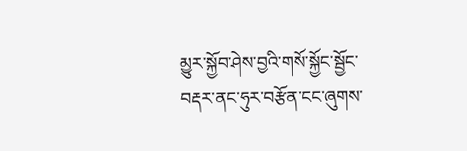མྱུར་སྐྱོབ་ཤེས་བྱའི་གསོ་སྐྱོང་སྦྱོང་བརྡར་ནང་ཧུར་བརྩོན་ངང་ཞུགས་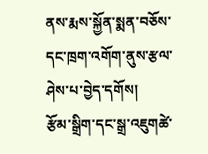ནས་རྨས་སྐྱོན་སྨན་བཅོས་དང་ཁྲག་འགོག་ནུས་རྩལ་ཤེས་པ་བྱེད་དགོས།
རྩོམ་སྒྲིག་དང་སྒྲ་འཇུགཚེ་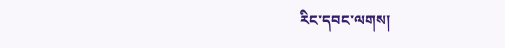རིང་དབང་ལགས།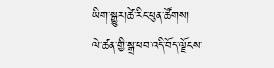ཡིག་སྒྱུར།ཚེ་རིང་ཕུན་ཚོགས།
ལེ་ཚན་གྱི་སྒྲ་ཕབ་འདི་བོད་ལྗོངས་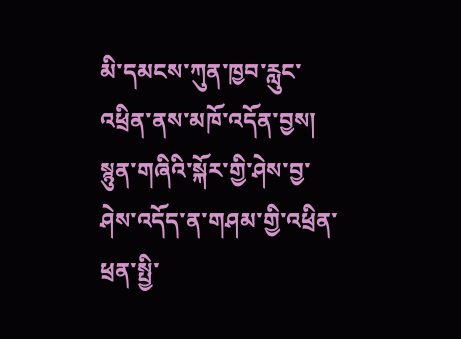མི་དམངས་ཀུན་ཁྱབ་རླུང་འཕྲིན་ནས་མཁོ་འདོན་བྱས།
སྙུན་གཞིའི་སྐོར་གྱི་ཤེས་བྱ་ཤེས་འདོད་ན་གཤམ་གྱི་འཕྲིན་ཕྲན་སྤྱི་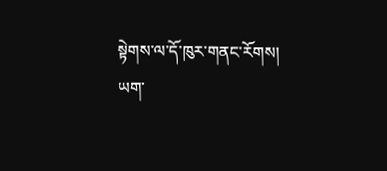སྟེགས་ལ་དོ་ཁུར་གནང་རོགས།
ཡག་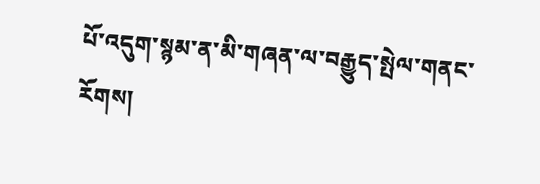པོ་འདུག་སྙམ་ན་མི་གཞན་ལ་བརྒྱུད་སྤེལ་གནང་རོགས།